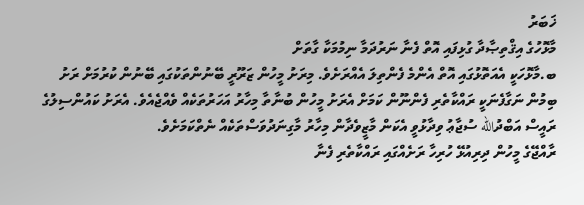ޚަބަރު
މާޅޮހުގެ އިޤްތިޞާދާ ގުޅިފައި އޮތް ފެނާ ނަރުދަމާ ނިމުމަކާ ގާތަށް
ބ.މާޅޮހަކީ އެއަތޮޅުގައި އޮތް އެންމެ ފެންތިލަ އެއްރަށެވެ. މިރަށު މީހުން ޒަރޫރީ ބޭނުންތަކުގައި ބޭނުން ކުރުމަށް ރަށު ބިމުން ނަގާފެނަކީ ރައްކާތެރި ފެންނޫން ކަމަށް އެރަށު މީހުން ބުނާތާ މިހާރު އަހަރުތަކެއް ވެއްޖެއެވެ. އެރަށު ކައުންސިލުގެ ރައީސް އަބްދުالله ސުޖާޢު ވިދާޅުވީ އެކަން މާޒީވެދާން މިހާރު މާގިނަދުވަސްތަކެއް ނެތްކަމަށެވެ.
ރާއްޖޭގެ މީހުން ދިރިއުޅޭ ހުރިހާ ރަށެއްގައި ރައްކާތެރި ފެނާ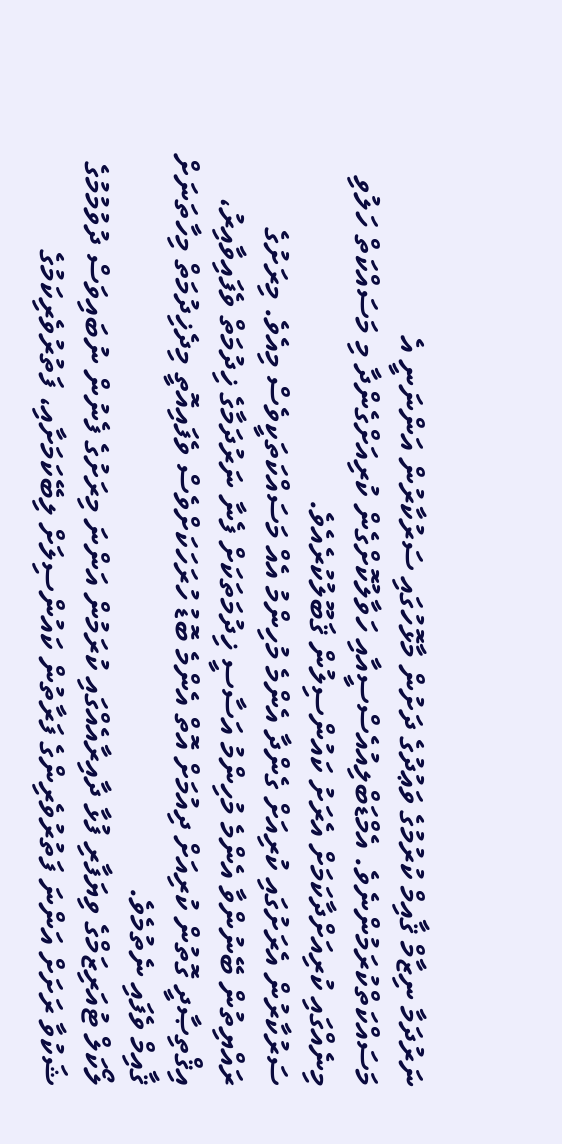ނަރުދަމާ ނިޒާމް ޤާއިމް ކުރުމުގެ ވަޢުދުގެ ދަށުން މާޅޮހުގައި ސަރުކާރުން އަންނަނީ އެ މަސައްކަތްކުރަމުންނެވެ. އެމްޑަބްލިއުއެސްސީއާއި ހަވާލުކޮށްގެން ކުރިއަށްގެންދާ މި މަސައްކަތް ހަލުވި މިނެއްގައި ކުރިއަށްދާކަމަށް އެރަށު ކައުންސިލުން ޤަބޫލުކުރެއެވެ.
ސަރުކާރުން އެރަށުގައި ކުރިއަށް ގެންދާ އެންމެ މުހިންމު އެއް މަސައްކަތަކީވެސް މިއެވެ. މިރަށުގެ ރައްޔިތުން ބޭނުންވާ އެންމެ މުހިންމު އަސާސީ ޚިދުމަތަކަށް ފެނާ ނަރުދަމާގެ ޚިދުމަތް ވެފައިވާއިރު، އިޤްތިޞާދީ ގޮތުން ކުރިއަށް ދިއުމަށް އޮތް އެންމެ ބޮޑު ހުރަހަކަށްވެސް ވެފައިއޮތީ މިދެޚިދުމަތް މިހާތަނަށް ޤާއިމް ވެފައި ނެތުމެވެ.
ލޯކަލް ޓުއަރިޒަމްގެ ވިޔަފާރި ފުޅާ ދާއިރާއެއްގައި ކުރަމުން އަންނަ މިރަށުގެ ފެނުން ނުބައިވަސް ދުވުމުމުގެ ޝަކުވާ ރަށަށް އަންނަ ފަތުރުވެރިންގެ ފަރާތުން ކައުންސިލަށް ލިބޭކަމަށާއި، ފަތުރުވެރިކަމުގެ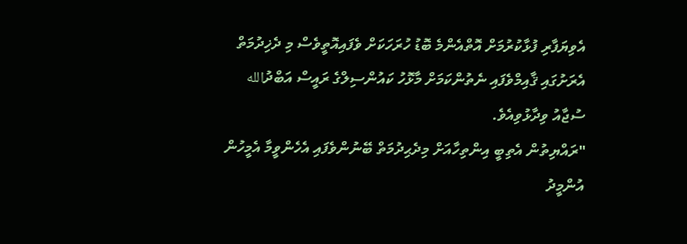އެވިޔަފާރި ފުޅާކުރުމަށް އޮތްއެންމެ ބޮޑު ހުރަހަކަށް ވެފައިއޮތީވެސް މި ދެޚިދުމަތް އެރަށުގައި ޤާއިމްވެފައި ނެތުންކަމަށް މާޅޮހު ކައުންސިލްގެ ރައީސް އަބްދުالله ސުޖާއު ވިދާޅުވިއެވެ.
"ރައްޔިތުން އެތިބީ އިންތިހާއަށް މިދެޙިދުމަތް ބޭނުންވެފައި އެހެންވީމާ އެމީހުން އުންމީދު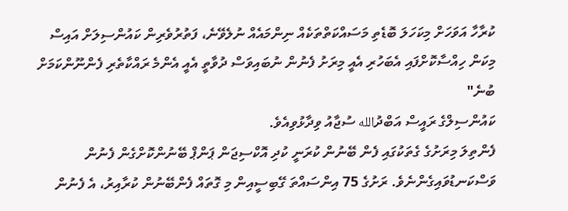ކުރާހާ އަވަހަށް މިކަހަލަ ބޮޑެތި މަސައްކަތްތަކެއް ނިންމައެއް ނުލެވޭނެ، ފަތުރުވެރިން ކައުންސިލަށް އައިސް މިކަން ހިއްސާކޮށްފައި އެބަހުރި އެއީ މިރަށު ފެނުން ނުބައިވަސް ދުވާތީ އެއީ އެންމެ ރައްކާތެރި ފެންނޫންކަމަށް ބުނެ"
ކައުންސިލްގެ ރައީސް އަބްދުالله ސުޖާއު ވިދާޅުވިއެވެ.
ފެންތިލަ މިރަށުގެ ގެތަކުގައި ފެން ބޭނުން ކުރަނީ ކުދި އޮކްސިޖަން ޕަންޕް ބޭނުންކޮށްގެން ފެނުން ވަސްކަނޑުވައިގެންނެވެ. ރަށުގެ 75 އިންސައްތަ ގޭބިސީއިން މި ގޮތައް ފެންބޭނުން ކުރާއިރު، އެ ފެނުން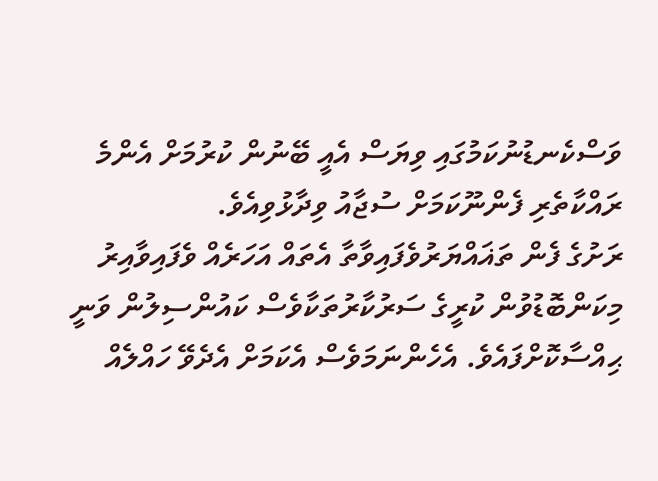ވަސްކެނޑުނުކަމުގައި ވިޔަސް އެއީ ބޭނުން ކުރުމަށް އެންމެ ރައްކާތެރި ފެންނޫކަމަށް ސުޖާއު ވިދާޅުވިއެވެ.
ރަށުގެ ފެން ތަޣައްޔަރުވެފައިވާތާ އެތައް އަހަރެއް ވެފައިވާއިރު މިކަންބޮޑުވުން ކުރީގެ ސަރުކާރުތަކާވެސް ކައުންސިލުން ވަނީ ޙިއްސާކޮށްފައެވެ. އެހެންނަމަވެސް އެކަމަށް އެދެވޭ ހައްލެއް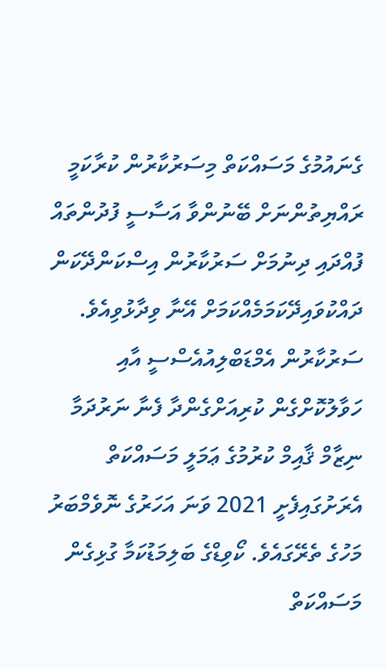ގެނައުމުގެ މަސައްކަތް މިސަރުކާރުން ކުރާކަމީ ރައްޔިތުންނަށް ބޭނުންވާ އަސާސީ ފުދުންތައް ފުއްދައި ދިނުމަށް ސަރުކާރުން އިސްކަންދޭކަން ދައްކުވައިދޭކަމަމެއްކަމަށް އޭނާ ވިދާޅުވިއެވެ.
ސަރުކާރުން އެމްޑަބްލިއުއެސްސީ އާއި ހަވާލުކޮށްގެން ކުރިއަށްގެންދާ ފެނާ ނަރުދަމާ ނިޒާމް ޤާއިމް ކުރުމުގެ ޢަމަލީ މަސައްކަތް އެރަށުގައިފެށީ 2021 ވަނަ އަހަރުގެ ނޮވެމްބަރު މަހުގެ ތެރޭގައެވެ. ކޯވިޑްގެ ބަލިމަޑުކަމާ ގުޅިގެން މަސައްކަތް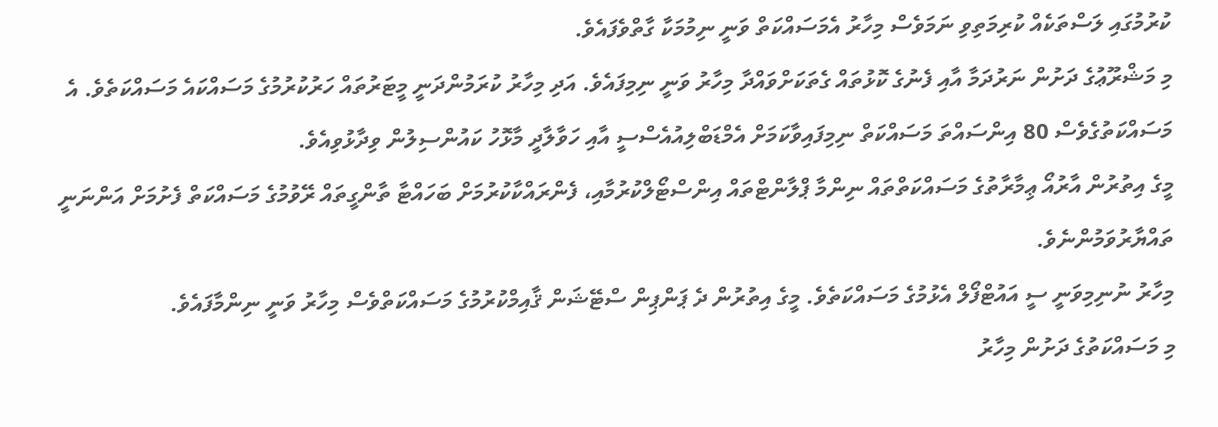ކުރުމުގައި ލަސްތަކެއް ކުރިމަތިވި ނަމަވެސް މިހާރު އެމަސައްކަތް ވަނީ ނިމުމަކާ ގާތްވެފައެވެ.
މި މަޝްރޫޢުގެ ދަށުން ނަރުދަމާ އާއި ފެނުގެ ކޮޅުތައް ގެތަކަށްވައްދާ މިހާރު ވަނީ ނިމިފައެވެ. އަދި މިހާރު ކުރަމުންދަނީ މީޓަރުތައް ހަރުކުރުމުގެ މަސައްކައެ މަސައްކަތެވެ. އެ މަސައްކަތުގެވެސް 80 އިންސައްތަ މަސައްކަތް ނިމިފައިވާކަމަށް އެމްޑަބްލިއުއެސްސީ އާއި ހަވާލާދީ މާޅޮހު ކައުންސިލުން ވިދާޅުވިއެވެ.
މީގެ އިތުރުން އާރުއޯ ޢިމާރާތުގެ މަސައްކަތްތައް ނިންމާ ޕްލާންޓްތައް އިންސްޓޯލްކުރުމާއި، ފެންރައްކާކުރުމަށް ބަހައްޓާ ތާންގީތައް ރޭވުމުގެ މަސައްކަތް ފެށުމަށް އަންނަނީ ތައްޔާރުވަމުންނެވެ.
މިހާރު ނުނިމިވަނީ ސީ އައުޓްފޯލް އެޅުމުގެ މަސައްކަތެވެ. މީގެ އިތުރުން ދެ ޕަންޕިން ސްޓޭޝަން ޤާއިމްކުރުމުގެ މަސައްކަތްވެސް މިހާރު ވަނީ ނިންމާފައެވެ.
މި މަސައްކަތުގެ ދަށުން މިހާރު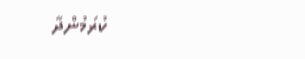ކުރަމުންދާ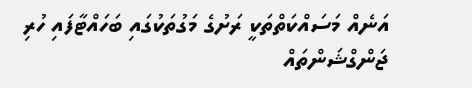އަނެއް މަސައްކަތްތަކީ ރަށުގެ މަގުތަކުގައި ބަހައްޓާފައި ހުރި ޖަންގްޝަންތައް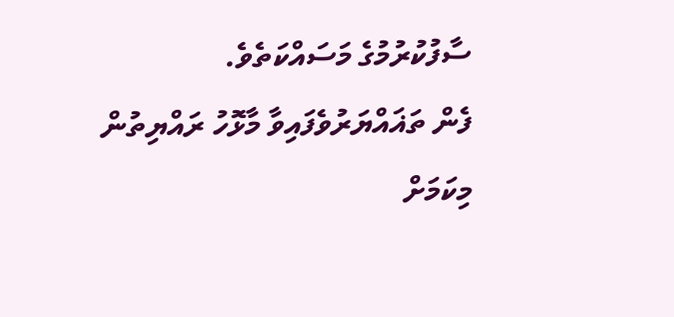ސާފުކުރުމުގެ މަސައްކަތެވެ.
ފެން ތަޣައްޔަރުވެފައިވާ މާޅޮހު ރައްޔިތުން މިކަމަށް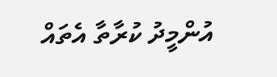އުންމީދު ކުރާތާ އެތައް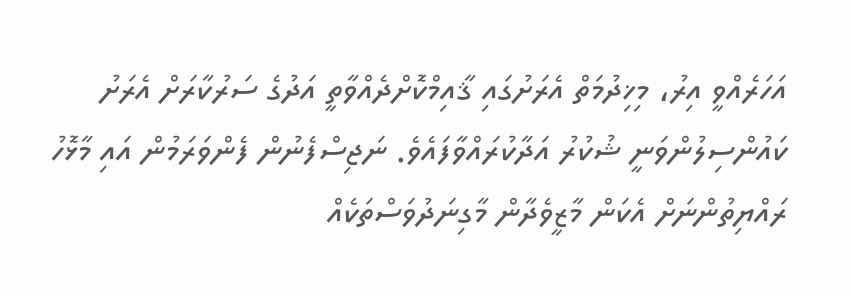އަހަރެއްވީ އިރު، މިޚިދުމަތް އެރަށުގައި ޤާއިމްކޮށްދެއްވާތީ އަދުގެ ސަރުކާރަށް އެރަށު ކައުންސިލުންވަނީ ޝުކުރު އަދާކުރައްވާފައެވެ. ނަޖިސްފެނުން ފެންވަރަމުން އައި މާޅޮހު ރައްޔިތުންނަށް އެކަން މާޒީވެދާން މާގިނަދުވަސްތަކެއް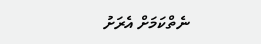ނެތްކަމަށް އެރަށު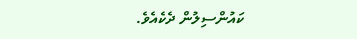ކައުންސިލުން ދެކެއެވެ.